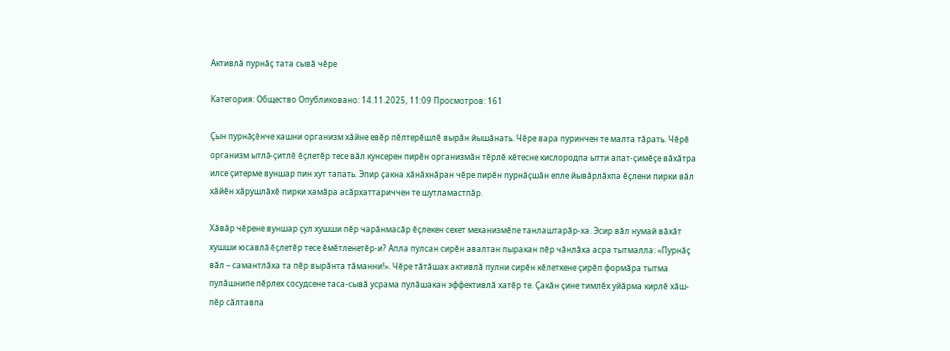Активлă пурнăç тата сывă чĕре

Категория: Общество Опубликовано: 14.11.2025, 11:09 Просмотров: 161

Çын пурнăçĕнче кашни организм хăйне евĕр пĕлтерĕшлĕ вырăн йышăнать. Чĕре вара пуринчен те малта тăрать. Чĕрĕ организм ытлă-çитлĕ ĕçлетĕр тесе вăл кунсерен пирĕн организмăн тĕрлĕ кĕтесне кислородпа ытти апат-çимĕçе вăхăтра илсе çитерме вуншар пин хут тапать. Эпир çакна хăнăхнăран чĕре пирĕн пурнăçшăн епле йывăрлăхпа ĕçлени пирки вăл хăйĕн хăрушлăхĕ пирки хамăра асăрхаттариччен те шутламастпăр.

Хăвăр чĕрене вуншар çул хушши пĕр чарăнмасăр ĕçлекен сехет механизмĕпе танлаштарăр-ха. Эсир вăл нумай вăхăт хушши юсавлă ĕçлетĕр тесе ĕмĕтленетĕр-и? Апла пулсан сирĕн авалтан пыракан пĕр чăнлăха асра тытмалла: «Пурнăç вăл – самантлăха та пĕр вырăнта тăманни!». Чĕре тăтăшах активлă пулни сирĕн кĕлеткене çирĕп формăра тытма пулăшнипе пĕрлех сосудсене таса-сывă усрама пулăшакан эффективлă хатĕр те. Çакăн çине тимлĕх уйăрма кирлĕ хăш-пĕр сăлтавпа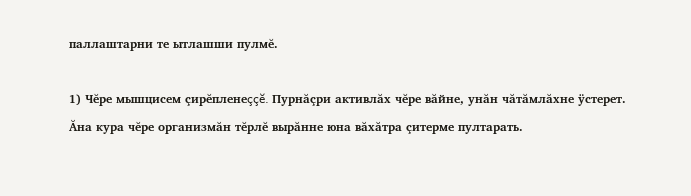паллаштарни те ытлашши пулмĕ.

1) Чĕре мышцисем çирĕпленеççĕ. Пурнăçри активлăх чĕре вăйне, унăн чăтăмлăхне ÿстерет. Ăна кура чĕре организмăн тĕрлĕ вырăнне юна вăхăтра çитерме пултарать.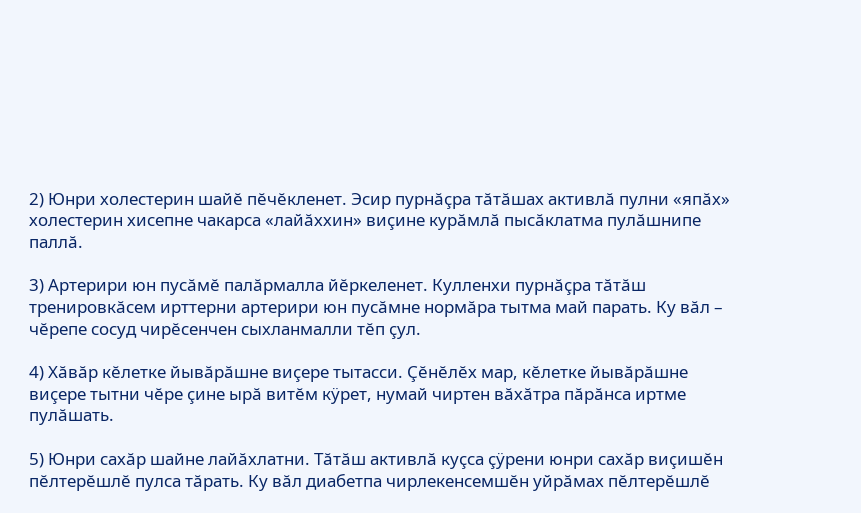2) Юнри холестерин шайĕ пĕчĕкленет. Эсир пурнăçра тăтăшах активлă пулни «япăх» холестерин хисепне чакарса «лайăххин» виçине курăмлă пысăклатма пулăшнипе паллă.

3) Артерири юн пусăмĕ палăрмалла йĕркеленет. Кулленхи пурнăçра тăтăш тренировкăсем ирттерни артерири юн пусăмне нормăра тытма май парать. Ку вăл – чĕрепе сосуд чирĕсенчен сыхланмалли тĕп çул.

4) Хăвăр кĕлетке йывăрăшне виçере тытасси. Çĕнĕлĕх мар, кĕлетке йывăрăшне виçере тытни чĕре çине ырă витĕм кÿрет, нумай чиртен вăхăтра пăрăнса иртме пулăшать.

5) Юнри сахăр шайне лайăхлатни. Тăтăш активлă куçса çÿрени юнри сахăр виçишĕн пĕлтерĕшлĕ пулса тăрать. Ку вăл диабетпа чирлекенсемшĕн уйрăмах пĕлтерĕшлĕ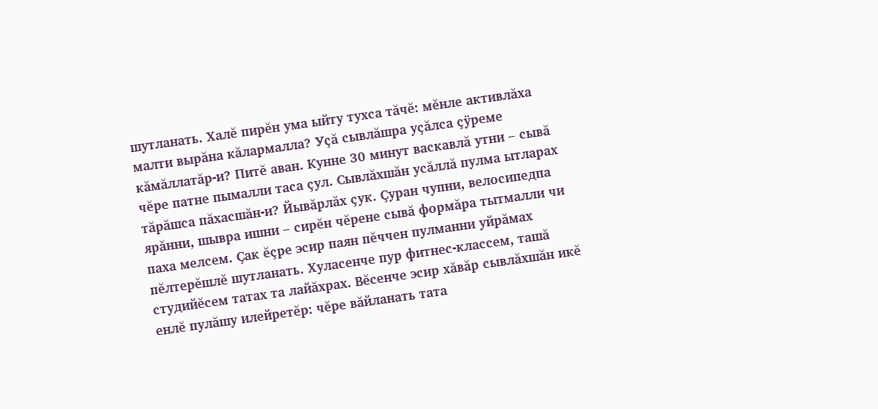шутланать. Халĕ пирĕн ума ыйту тухса тăчĕ: мĕнле активлăха малти вырăна кăлармалла? Уçă сывлăшра уçăлса çÿреме кăмăллатăр-и? Питĕ аван. Кунне 30 минут васкавлă утни – сывă чĕре патне пымалли таса çул. Сывлăхшăн усăллă пулма ытларах тăрăшса пăхасшăн-и? Йывăрлăх çук. Çуран чупни, велосипедпа ярăнни, шывра ишни – сирĕн чĕрене сывă формăра тытмалли чи паха мелсем. Çак ĕçре эсир паян пĕччен пулманни уйрăмах пĕлтерĕшлĕ шутланать. Хуласенче пур фитнес-классем, ташă студийĕсем татах та лайăхрах. Вĕсенче эсир хăвăр сывлăхшăн икĕ енлĕ пулăшу илейретĕр: чĕре вăйланать тата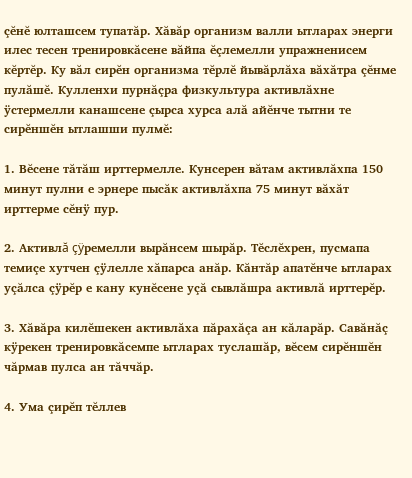çĕнĕ юлташсем тупатăр. Хăвăр организм валли ытларах энерги илес тесен тренировкăсене вăйпа ĕçлемелли упражненисем кĕртĕр. Ку вăл сирĕн организма тĕрлĕ йывăрлăха вăхăтра çĕнме пулăшĕ. Кулленхи пурнăçра физкультура активлăхне ÿстермелли канашсене çырса хурса алă айĕнче тытни те сирĕншĕн ытлашши пулмĕ:

1. Вĕсене тăтăш ирттермелле. Кунсерен вăтам активлăхпа 150 минут пулни е эрнере пысăк активлăхпа 75 минут вăхăт ирттерме сĕнÿ пур.

2. Активлă çÿремелли вырăнсем шырăр. Тĕслĕхрен, пусмапа темиçе хутчен çÿлелле хăпарса анăр. Кăнтăр апатĕнче ытларах уçăлса çÿрĕр е кану кунĕсене уçă сывлăшра активлă ирттерĕр.

3. Хăвăра килĕшекен активлăха пăрахăçа ан кăларăр. Савăнăç кÿрекен тренировкăсемпе ытларах туслашăр, вĕсем сирĕншĕн чăрмав пулса ан тăччăр.

4. Ума çирĕп тĕллев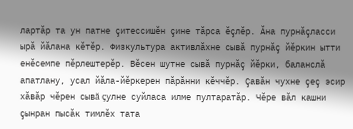лартăр та ун патне çитессишĕн çине тăрса ĕçлĕр. Ăна пурнăçласси ырă йăлана кĕтĕр. Физкультура активлăхне сывă пурнăç йĕркин ытти енĕсемпе пĕрлештерĕр. Вĕсен шутне сывă пурнăç йĕрки, баланслă апатлану, усал йăла-йĕркерен пăрăнни кĕччĕр. Çавăн чухне çеç эсир хăвăр чĕрен сывă çулне суйласа илме пултаратăр. Чĕре вăл кашни çынран пысăк тимлĕх тата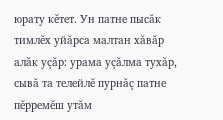юрату кĕтет. Ун патне пысăк тимлĕх уйăрса малтан хăвăр алăк уçăр: урама уçăлма тухăр, сывă та телейлĕ пурнăç патне пĕрремĕш утăм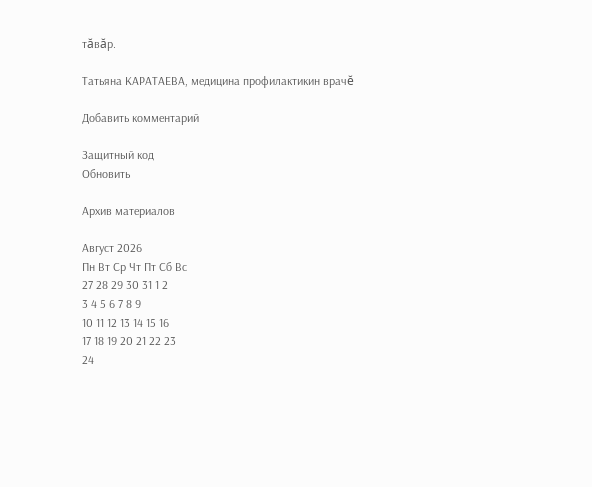тăвăр.

Татьяна КАРАТАЕВА, медицина профилактикин врачĕ

Добавить комментарий

Защитный код
Обновить

Архив материалов

Август 2026
Пн Вт Ср Чт Пт Сб Вс
27 28 29 30 31 1 2
3 4 5 6 7 8 9
10 11 12 13 14 15 16
17 18 19 20 21 22 23
24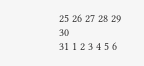25 26 27 28 29 30
31 1 2 3 4 5 6